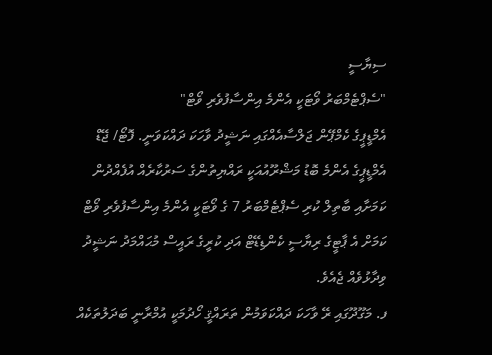ސިޔާސީ
"ސެޕްޓެމްބަރު ވޯޓަކީ އެންމެ އިންސާފުވެރި ވޯޓް"
އެމްޑީޕީގެ ކެމްޕޭން ޖަލްސާއެއްގައި ނަޝީދު ވާހަކަ ދައްކަވަނީ. ފޮޓޯ/ ޖޭޑް
އެމްޑީޕީގެ އެންމެ ބޮޑު މަޝްރޫއުއަކީ ރައްޔިތުންގެ ސަރުކާރެއް އުފެއްދުން ކަމަށާއި ބާތިލް ކުރި ސެޕްޓެމްބަރު 7 ގެ ވޯޓަކީ އެންމެ އިންސާފުވެރި ވޯޓް ކަމަށް އެ ޕާޓީގެ ރިޔާސީ ކެންޑިޑޭޓް އަދި ކުރީގެ ރައީސް މުޙައްމަދު ނަޝީދު ވިދާޅުވެއް ޖެއެވެ.
ފ. މަގޫދޫގައި ރޭ ވާހަކަ ދައްކަވަމުން ތަރައްޤީ ހޯދުމަކީ އުމްރާނީ ބަދަލުތަކެއް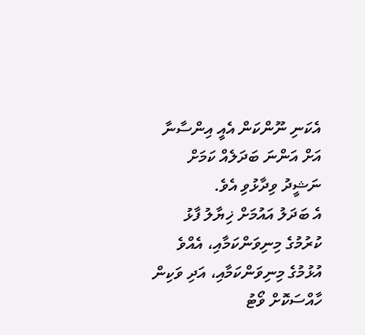އެކަނި ނޫންކަން އެއީ އިންސާނާ އަށް އަންނަ ބަދަލެއް ކަމަށް ނަޝީދު ވިދާޅުވި އެވެ.
އެ ބަދަލު އައުމަށް ޚިޔާލު ފާޅު ކުރުމުގެ މިނިވަންކަމާއި، އެއްވެ އުޅުމުގެ މިނިވަންކަމާއި، އަދި ވަކިން ހާއްސަކޮށް ވޯޓު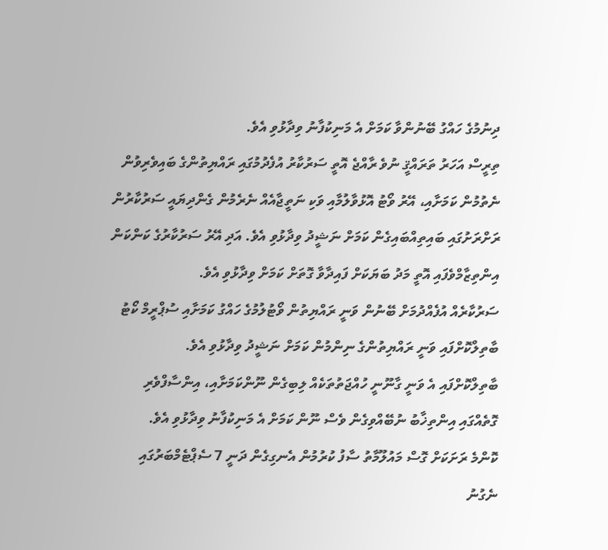ދިނުމުގެ ހައްގު ބޭނުންވާ ކަމަށް އެ މަނިކުފާނު ވިދާޅުވި އެވެ.
ތިރީސް އަހަރު ތަރައްޤީ ނުވެ ރާއްޖެ އޮތީ ސަރުކާރު އުފެދުމުގައި ރައްޔިތުންގެ ބައިވެރިވުން ނެތުމުން ކަމަށާއި، އޭރު ވޯޓު އޮޅުވާލުމާއި ވަކި ނަތީޖާއެއް ނެރެމުން ގެންދިޔައީ ސަރުކާރުން ރަށްރަށުގައި ބައިތިއްބައިގެން ކަމަށް ނަޝީދު ވިދާޅުވި އެވެ. އަދި އޭރު ސަރުކާރުގެ ކަންކަން އިންތިޒާމްވެފައި އޮތީ މަދު ބަޔަކަށް ފައިދާވާ ގޮތަށް ކަމަށް ވިދާޅުވި އެވެ.
ސަރުކާރެއް އުފެއްދުމަށް ބޭނުން ވަނީ ރައްޔިތުން ވޯޓުލުމުގެ ހައްގު ކަމަށާއި ސުޕްރީމް ކޯޓު ބާތިލްކޮށްފައި ވަނީ ރައްޔިތުންގެ ނިންމުން ކަމަށް ނަޝީދު ވިދާޅުވި އެވެ.
ބާތިލްކޮށްފައި އެ ވަނީ ގާނޫނީ ހުއްޖަތުތަކެއް ލިބިގެން ނޫންކަމަށާއި، އިންސާފްވެރި ގޮތެއްގައި އިންތިޚާބު ނުބޭއްވިގެން ވެސް ނޫން ކަމަށް އެ މަނިކުފާނު ވިދާޅުވި އެވެ.
ކޮންމެ ރަށަކަށް ގޮސް މައުލޫމާތު ސާފު ކުރުމުން އެނގިގެން ދަނީ 7 ސެޕްޓެމްބަރުގައި ނެގުނު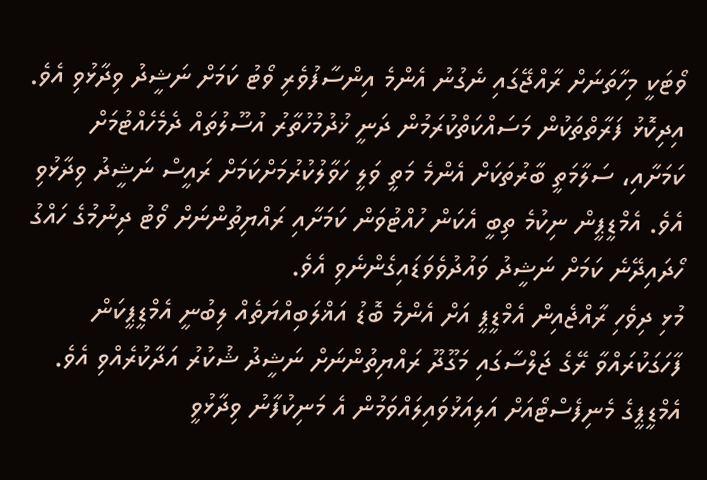ވޯޓަކީ މިހާތަނަށް ރާއްޖޭގައި ނެގުނު އެންމެ އިންސާފުވެރި ވޯޓު ކަމަށް ނަޝީދު ވިދާޅުވި އެވެ.
އިދިކޮޅު ފަރާތްތަކުން މަސައްކަތްކުރަމުން ދަނީ ޚުދުމުހުތާރު އުސޫލުތައް ދެމެހެއްޓުމަށް ކަމަށާއި، ސަލާމަތީ ބާރުތަކަށް އެންމެ މަތީ ވަލީ ހަވާލުކުރުމަށްކަމަށް ރައީސް ނަޝީދު ވިދާޅުވި އެވެ. އެމްޑީޕީން ނިކުމެ ތިބީ އެކަން ހުއްޓުވަން ކަމަށާއި ރައްޔިތުންނަށް ވޯޓު ދިނުމުގެ ހައްގު ހޯދައިދޭނެ ކަމަށް ނަޝީދު ވައުދުވެވަޑައިގެންނެވި އެވެ.
މުޅި ދިވެހި ރާއްޖެއިން އެމްޑީޕީ އަށް އެންމެ ބޮޑު އަޣްލަބިއްޔަތެއް ލިބުނީ އެމްޑީޕީކަން ފާހަގަކުރައްވާ ރޭގެ ޖަލްސާގައި މަގޫދޫ ރައްޔިތުންނަށް ނަޝީދު ޝުކުރު އަދާކުރެއްވި އެވެ.
އެމްޑީޕީގެ މެނިފެސްޓޯއަށް އަލިއަޅުވައިލައްވަމުން އެ މަނިކުފާނު ވިދާޅުވީ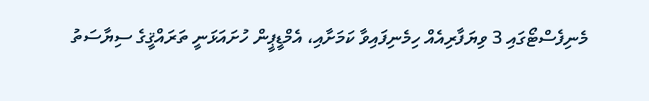މެނިފެސްޓޯގައި 3 ވިޔަފާރިއެއް ހިމެނިފައިވާ ކަމަށާއި، އެމްޑީޕީން ހުށައަޅަނީ ތަރައްޤީގެ ސިޔާސަތު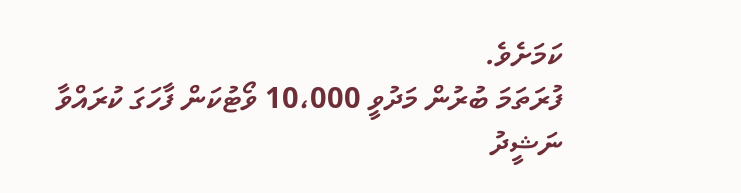ކަމަށެވެ.
ފުރަތަމަ ބުރުން މަދުވީ 10،000 ވޯޓުކަން ފާހަގަ ކުރައްވާ ނަޝީދު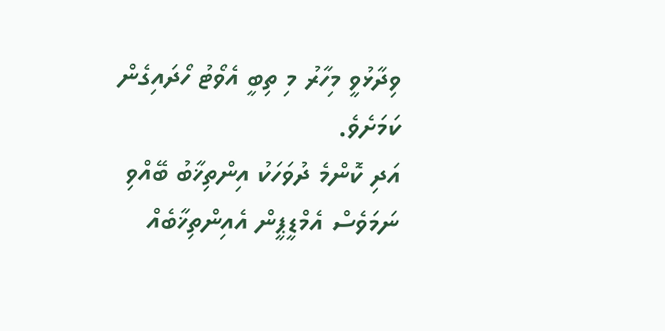ވިދާޅުވީ މިހާރު މި ތިބީ އެވޯޓު ހޯދައިގެން ކަމަށެވެ.
އަދި ކޮންމެ ދުވަހަކު އިންތިޚާބު ބޭއްވި ނަމަވެސް އެމްޑީޕީން އެއިންތިޚާބެއް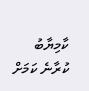ކާމިޔާބު ކުރާނެ ކަމަށް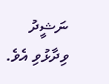ނަޝީދު ވިދާޅުވި އެވެ.